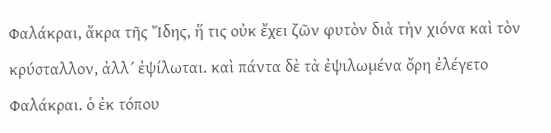Φαλάκραι, ἄκρα τῆς Ἴδης, ἥ τις οὐκ ἔχει ζῶν φυτὸν διὰ τὴν χιόνα καὶ τὸν κρύσταλλον, ἀλλ´ ἐψίλωται. καὶ πάντα δὲ τὰ ἐψιλωμένα ὄρη ἐλέγετο Φαλάκραι. ὁ ἐκ τόπου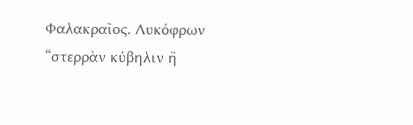Φαλακραῖος. Λυκόφρων “στερρὰν κύβηλιν ἢ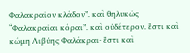Φαλακραῖον κλάδον”. καὶ θηλυκῶς “Φαλακραῖαι κόραι”. καὶ οὐδέτερον. ἔστι καὶ κώμη Λιβύης Φαλάκραι· ἔστι καὶ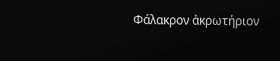Φάλακρον ἀκρωτήριον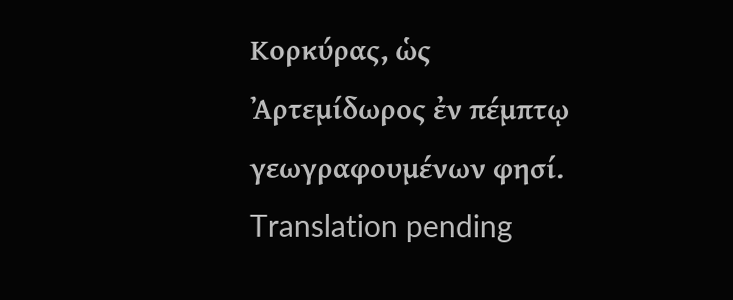Κορκύρας, ὡς Ἀρτεμίδωρος ἐν πέμπτῳ γεωγραφουμένων φησί.
Translation pending